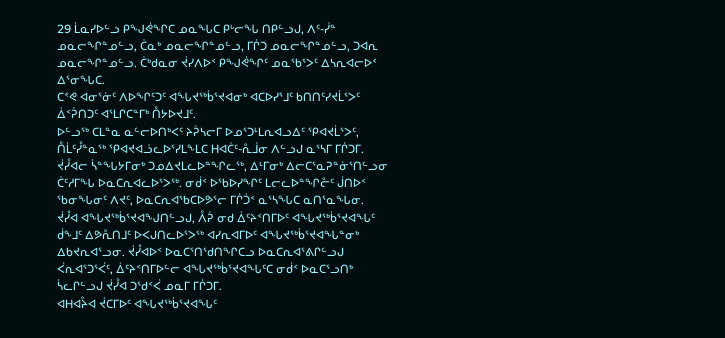29 ᒫᓇᓯᐅᓪᓗ ᑭᖑᕚᖏᑕ ᓄᓇᖓᑕ ᑭᒡᓕᖓ ᑎᑭᓪᓗᒍ, ᐱᑦ-ᓰᓐ ᓄᓇᓕᖏᓐᓄᓪᓗ, ᑖᓇᒃ ᓄᓇᓕᖏᓐᓄᓪᓗ, ᒥᒌᑐ ᓄᓇᓕᖏᓐᓄᓪᓗ, ᑐᐊᕆ ᓄᓇᓕᖏᓐᓄᓪᓗ. ᑖᒃᑯᓇᓂ ᔫᓯᐱᐅᑉ ᑭᖑᕚᖏᑦ ᓄᓇᖃᕐᐳᑦ ᐃᓴᕆᐊᓕᐅᑉ ᐃᕐᓂᖓᑕ.
ᑕᕝᕙ ᐊᓂᕐᓃᑦ ᐱᐅᖏᑦᑐᑦ ᐊᖓᔪᖅᑳᕐᔪᐊᓂᒃ ᐊᑕᐅᓯᕐᒧᑦ ᑲᑎᑎᑦᓯᔪᒫᕐᐳᑦ ᐄᑉᕉᑎᑐᑦ ᐊᕐᒪᒋᑕᓐᒥᒃ ᑍᔭᐅᔪᒧᑦ.
ᐅᓪᓗᖅ ᑕᒪᓐᓇ ᓇᓪᓕᐅᑎᒃᐸᑦ ᔨᕉᓴᓕᒥ ᐅᓄᕐᑐᒻᒪᕆᐊᓗᐃᑦ ᕿᐊᔪᒫᕐᐳᑦ, ᑍᒫᑦᓮᓐᓇᖅ ᕿᐊᔪᐊᓘᓚᐅᕐᓯᒪᖕᒪᑕ ᕼᐊᑖᑦ-ᕅᒨᓂ ᐱᓪᓗᒍ ᓇᕐᓴᒥ ᒥᒌᑐᒥ.
ᔫᓮᐊᓕ ᓵᓐᖓᔭᒥᓂᒃ ᑐᓄᐃᔪᒪᓚᐅᓐᖏᓚᖅ, ᐃᒻᒥᓂᒃ ᐃᓕᑕᕐᓇᕈᓐᓃᕐᑎᓪᓗᓂ ᑖᑦᓱᒥᖓ ᐅᓇᑕᕆᐊᓚᐅᕐᐳᖅ. ᓂᑰᑉ ᐅᖃᐅᓯᖏᑦ ᒪᓕᓚᐅᓐᖏᓔᑦ ᒎᑎᐅᑉ ᖃᓂᖓᓂᑦ ᐱᔪᑦ, ᐅᓇᑕᕆᐊᖃᑕᐅᕗᕐᓕ ᒥᒌᑑᑉ ᓇᕐᓴᖓᑕ ᓇᑎᕐᓇᖓᓂ.
ᔫᓮᐊ ᐊᖓᔪᖅᑳᕐᔪᐊᖑᑎᓪᓗᒍ, ᐰᕉ ᓂᑯ ᐄᑦᔨᑉᑎᒥᐅᑦ ᐊᖓᔪᖅᑳᕐᔪᐊᖓᑦ ᑰᖕᒧᑦ ᐃᕗᕅᑎᒧᑦ ᐅᐸᒍᑎᓚᐅᕐᐳᖅ ᐊᓯᕆᐊᒥᐅᑦ ᐊᖓᔪᖅᑳᕐᔪᐊᖓᓐᓂᒃ ᐃᑲᔪᕆᐊᕐᓗᓂ. ᔫᓮᐊᐅᑉ ᐅᓇᑕᕐᑎᖁᑎᖏᑕᓗ ᐅᓇᑕᕆᐊᕐᕕᒋᓪᓗᒍ ᐹᕆᐊᕐᑐᕐᐹᑦ, ᐄᑦᔨᑉᑎᒥᐅᓪᓕ ᐊᖓᔪᖅᑳᕐᔪᐊᖓᑦᑕ ᓂᑰᑉ ᐅᓇᑕᕐᓗᑎᒃ ᓵᓚᒋᓪᓗᒍ ᔫᓮᐊ ᑐᖁᑉᐹ ᓄᓇᒥ ᒥᒌᑐᒥ.
ᐊᕼᐊᔧᐊ ᔫᑕᒥᐅᑦ ᐊᖓᔪᖅᑳᕐᔪᐊᖓᑦ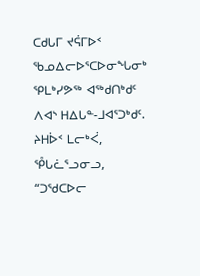ᑕᑯᒐᒥ ᔪᕌᒥᐅᑉ ᖃᓄᐃᓕᐅᕐᑕᐅᓂᖓᓂᒃ ᕿᒪᒃᓯᕗᖅ ᐊᖅᑯᑎᒃᑯᑦ ᐱᐊᔅ ᕼᐃᒐᓐ-ᒧᐊᕐᑐᒃᑯᑦ. ᔨᕼᐆᑉ ᒪᓕᒃᐹ, ᕾᒐᓛᕐᓗᓂᓗ, “ᑐᖁᑕᐅᓕ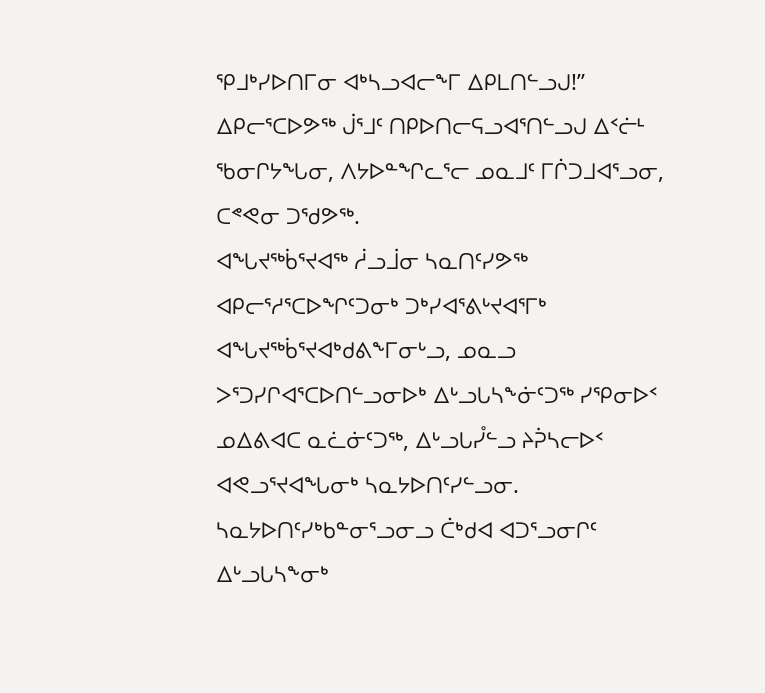ᕿᒧᒃᓯᐅᑎᒥᓂ ᐊᒃᓴᓗᐊᓕᖕᒥ ᐃᑭᒪᑎᓪᓗᒍ!” ᐃᑭᓕᕐᑕᐅᕗᖅ ᒎᕐᒧᑦ ᑎᑭᐅᑎᓕᕋᓗᐊᕐᑎᓪᓗᒍ ᐃᑉᓖᒻ ᖃᓂᒋᔭᖓᓂ, ᐱᔭᐅᓐᖏᓚᕐᓕ ᓄᓇᒧᑦ ᒥᒌᑐᒧᐊᕐᓗᓂ, ᑕᕝᕙᓂ ᑐᖁᕗᖅ.
ᐊᖓᔪᖅᑳᕐᔪᐊᖅ ᓲᓗᒨᓂ ᓴᓇᑎᑦᓯᕗᖅ ᐊᑭᓕᕐᓱᕐᑕᐅᖏᑦᑐᓂᒃ ᑐᒃᓯᐊᕐᕕᒡᔪᐊᕐᒥᒃ ᐊᖓᔪᖅᑳᕐᔪᐊᒃᑯᕕᖕᒥᓂᒡᓗ, ᓄᓇᓗ ᐳᕐᑐᓯᒋᐊᕐᑕᐅᑎᓪᓗᓂᐅᒃ ᐃᒡᓗᒐᓴᖕᓃᑦᑐᖅ ᓯᕿᓂᐅᑉ ᓄᐃᕕᐊᑕ ᓇᓛᓃᑦᑐᖅ, ᐃᒡᓗᒐᓮᓪᓗ ᔨᕉᓴᓕᐅᑉ ᐊᕙᓗᕐᔪᐊᖓᓂᒃ ᓴᓇᔭᐅᑎᑦᓯᓪᓗᓂ. ᓴᓇᔭᐅᑎᑦᓯᒃᑲᓐᓂᕐᓗᓂᓗ ᑖᒃᑯᐊ ᐊᑐᕐᓗᓂᒋᑦ ᐃᒡᓗᒐᓴᖕᓂᒃ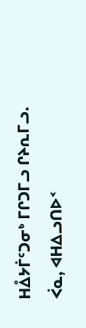ᕼᐂᔭᒦᑦᑐᓂᒃ ᒥᒋᑐᒥᓗ ᒋᔨᕆᒥᓗ.
ᐹᓇ, ᐊᕼᐃᓗᑎᐅᑉ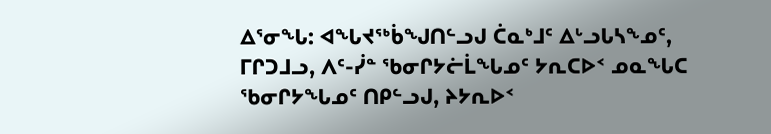ᐃᕐᓂᖓ: ᐊᖓᔪᖅᑳᖑᑎᓪᓗᒍ ᑖᓇᒃᒧᑦ ᐃᒡᓗᒐᓴᖕᓄᑦ, ᒥᒋᑐᒧᓗ, ᐱᑦ-ᓰᓐ ᖃᓂᒋᔭᓖᒫᖓᓄᑦ ᔭᕆᑕᐅᑉ ᓄᓇᖓᑕ ᖃᓂᒋᔭᖓᓄᑦ ᑎᑭᓪᓗᒍ, ᔨᔭᕆᐅᑉ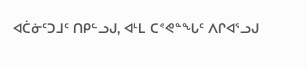ᐊᑖᓃᑦᑐᒧᑦ ᑎᑭᓪᓗᒍ, ᐊᒻᒪ ᑕᕝᕙᓐᖓᑦ ᐱᒋᐊᕐᓗᒍ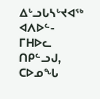ᐃᒡᓗᒐᓴᒡᔪᐊᖅ ᐊᐱᐅᓪ-ᒥᕼᐅᓚ ᑎᑭᓪᓗᒍ, ᑕᐅᓄᖓ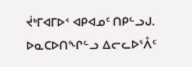ᔫᒃᒥᐊᒥᐅᑉ ᐊᑭᐊᓄᑦ ᑎᑭᓪᓗᒍ.
ᐅᓇᑕᐅᑎᖏᓪᓗ ᐃᓕᓚᐅᕐᐰᑦ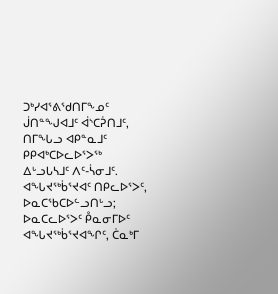ᑐᒃᓯᐊᕐᕕᖁᑎᒥᖕᓄᑦ ᒎᑎᓐᖑᐊᒧᑦ ᐋᔅᑕᕉᑎᒧᑦ, ᑎᒥᖓᓗ ᐊᑭᓐᓇᒧᑦ ᑭᑭᐊᒃᑕᐅᓚᐅᕐᐳᖅ ᐃᒡᓗᒐᓴᒧᑦ ᐱᑦ-ᓵᓂᒧᑦ.
ᐊᖓᔪᖅᑳᕐᔪᐊᑦ ᑎᑭᓚᐅᕐᐳᑦ, ᐅᓇᑕᖃᑕᐅᓪᓗᑎᒡᓗ; ᐅᓇᑕᓚᐅᕐᐳᑦ ᑬᓇᓂᒥᐅᑦ ᐊᖓᔪᖅᑳᕐᔪᐊᖏᑦ, ᑖᓇᒃᒥ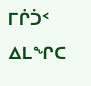ᒥᒌᑑᑉ ᐃᒪᖏᑕ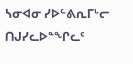ᓴᓂᐊᓂ ᓯᐅᓪᕕᕆᒥᒡᓕ ᑎᒍᓯᓚᐅᓐᖏᓚᑦ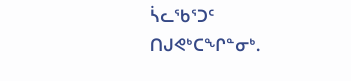ᓵᓚᖃᕐᑐᑦ ᑎᒍᕙᒃᑕᖏᓐᓂᒃ.